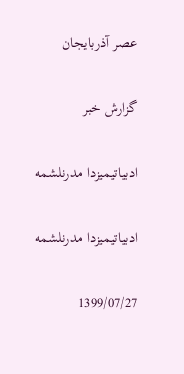عصر آذربایجان

گزارش خبر

ادبياتيميزدا مدرنلشمه

ادبياتيميزدا مدرنلشمه

1399/07/27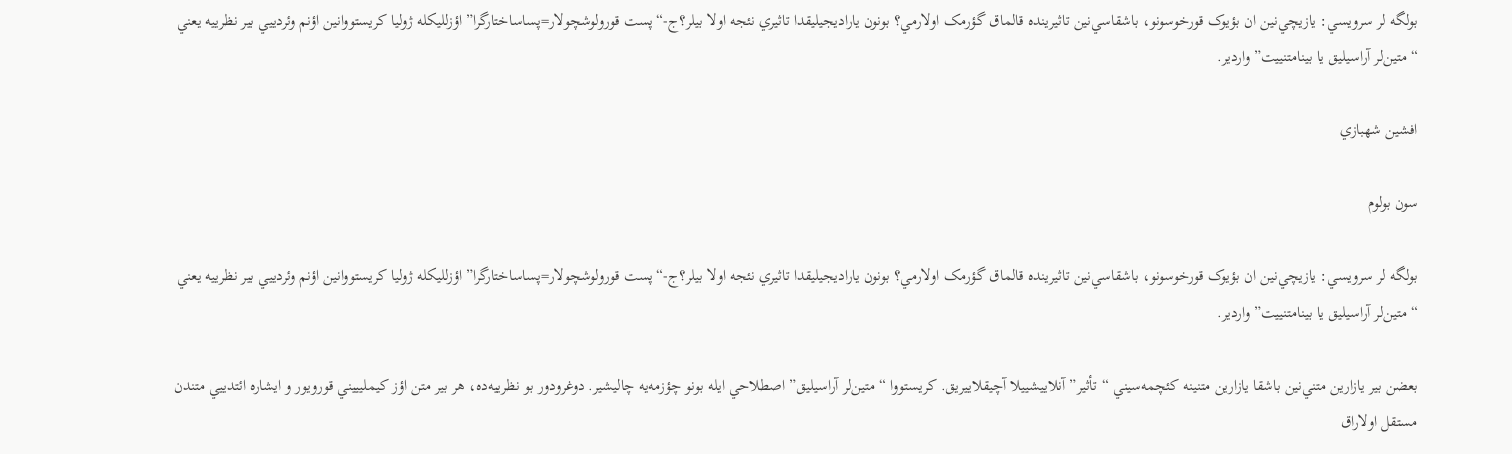بولگه لر سرويسي: يازيچي‌نين ان بؤيوک قورخوسونو، باشقاسي‌نين تاثيرينده قالماق گؤرمک اولارمي؟ بونون ياراديجيليقدا تاثيري نئجه اولا بيلر؟ج-“پست قورولوشچولار=پساساختارگرا” اؤزلليکله ژوليا کريستووانين اؤنم وئردييي بير نظرييه يعني “متين‌لر آراسيليق يا بينامتنييت” واردير.

افشين شهبازي

سون بولوم

بولگه لر سرويسي: يازيچي‌نين ان بؤيوک قورخوسونو، باشقاسي‌نين تاثيرينده قالماق گؤرمک اولارمي؟ بونون ياراديجيليقدا تاثيري نئجه اولا بيلر؟ج-“پست قورولوشچولار=پساساختارگرا” اؤزلليکله ژوليا کريستووانين اؤنم وئردييي بير نظرييه يعني “متين‌لر آراسيليق يا بينامتنييت” واردير.

بعضن بير يازارين متني‌نين باشقا يازارين متنينه کئچمه‌سيني “تأثير” آنلاييشييلا آچيقلاييريق. کريستووا “متين‌لر آراسيليق” اصطلاحي ايله بونو چؤزمه‌يه چاليشير. دوغرودور بو نظرييه‌ده، هر بير متن اؤز کيمليييني قورويور و ايشاره ائتدييي متندن مستقل اولاراق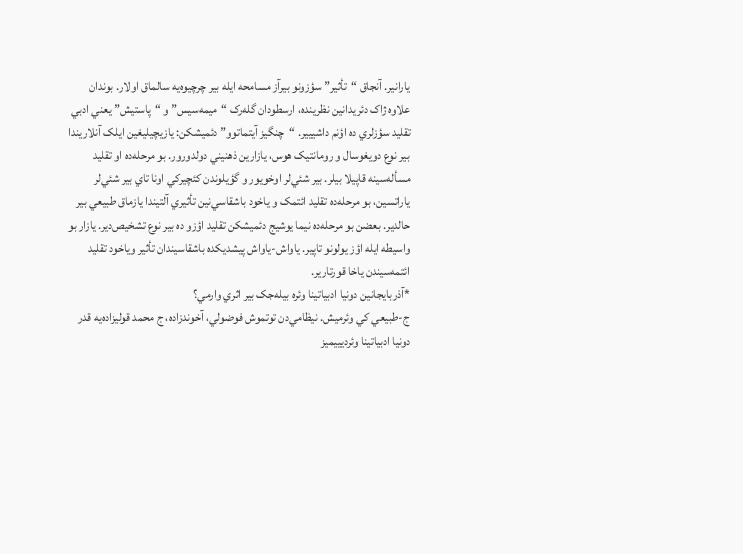يارانير. آنجاق “تأثير” سؤزونو بيرآز مسامحه ايله بير چرچيوه‌يه سالماق اولار. بوندان علاوه ژاک دئريدانين نظرينده، ارسطودان گله‌رک “ميمه‌سيس” و “پاستيش” يعني ادبي تقليد سؤزلري‌ ده اؤنم داشييير. “چنگيز آيتماتوو” دئميشکن: يازيچيليغين ايلک آنلاريندا بير نوع دويغوسال و رومانتيک هوس، يازارين ذهنيني دولدورور. بو مرحله‌ده او تقليد مسأله‌سينه قاپيلا بيلر. بير شئي‌لر اوخويور و گؤيلوندن کئچيرکي اونا تاي بير شئي‌لر ياراتسين، بو مرحله‌ده تقليد ائتمک و ياخود باشقاسي‌نين تأثيري آلتيندا يازماق طبيعي بير حالدير. بعضن بو مرحله‌ده نيما يوشيج دئميشکن تقليد اؤزو ده بير نوع تشخيص‌دير. يازار بو واسيطه ايله اؤز يولونو تاپير. ياواش-ياواش پيشديکده باشقاسيندان تأثير وياخود تقليد ائتمه‌سيندن ياخا قورتارير.
*آذربايجانين دونيا ادبياتينا وئره بيله‌جک بير اثري وارمي؟
ج-طبيعي کي وئرميش. نيظامي‌دن توتموش فوضولي، آخوندزاده، ج محمد قوليزاده‌يه قدر دونيا ادبياتينا وئرديييميز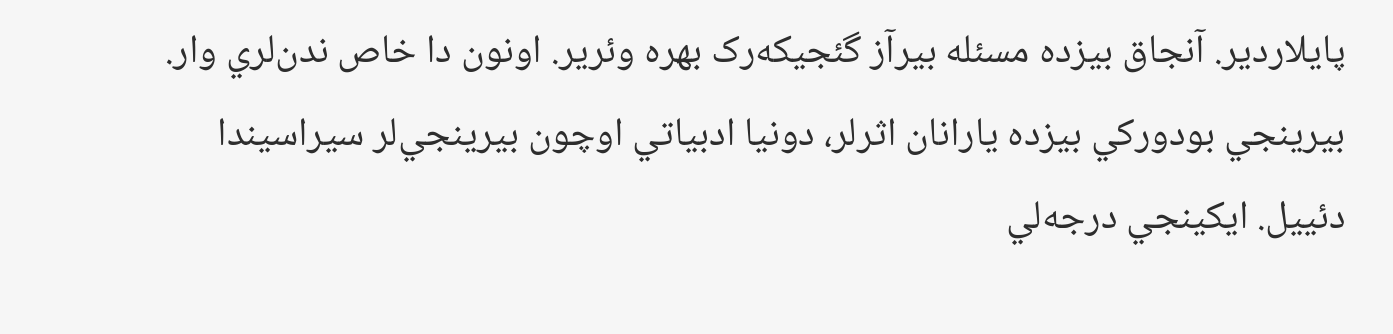پايلاردير. آنجاق بيزده مسئله بيرآز گئجيکه‌رک بهره وئرير. اونون‌ دا خاص ندن‌لري وار. بيرينجي بودورکي بيزده يارانان اثرلر، دونيا ادبياتي اوچون بيرينجي‌لر سيراسيندا دئييل. ايکينجي درجه‌لي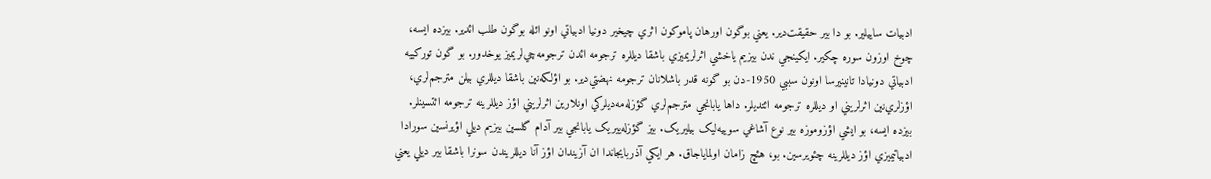ادبيات ساييلير. بو دا بير حقيقت‌دير. يعني بوگون اورهان پاموکون اثري چيخير دونيا ادبياتي اونو ائله بوگون طلب ائدير. بيزده ايسه، چوخ اوزون سوره چکير. ايکينجي ندن بيزيم ياخشي اثرلريميزي باشقا ديللره ترجومه ائدن ترجومه‌چي‌لريميز يوخدور. بو گون تورکييه ادبياتي دونيادا تانينيرسا اونون سببي 1950-دن بو گونه قدر باشلانان ترجومه نهضتي‌دير. بو اؤلکه‌نين باشقا ديللري بيلن مترجم‌لري، اؤزلري‌نين اثرلريني او ديللره ترجومه ائتديلر. داها يابانجي مترجم‌لري گؤزله‌مه‌ديلرکي اونلارين اثرلريني اؤز ديللرينه ترجومه ائتسينلر. بيزده ايسه، بو ايشي اؤزوموزه بير نوع آشاغي سوييه‌ليک بيليريک. بيز گؤزله‌ييريک يابانجي بير آدام گلسين بيزيم ديلي اؤيرنسين سورادا ادبياتيميزي اؤز ديللرينه چئويرسين. بو، هئچ زامان اولماياجاق. هر ايکي آذربايجاندا ان آزيندان اؤز آنا ديللريندن سونرا باشقا بير ديلي يعني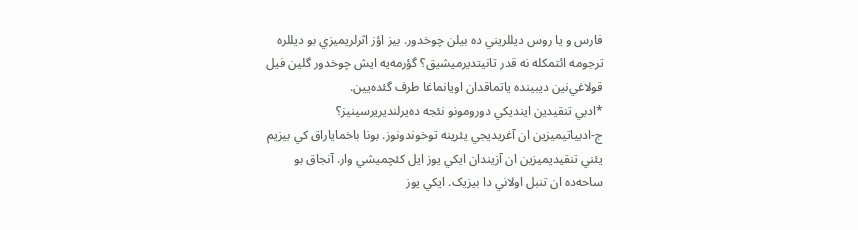فارس و يا روس ديللريني ده بيلن چوخدور. بيز اؤز اثرلريميزي بو ديللره ترجومه ائتمکله نه قدر تانيتديرميشيق؟ گؤرمه‌يه ايش چوخدور گلين فيل قولاغي‌نين ديبينده ياتماقدان اويانماغا طرف گئده‌يين.
*ادبي تنقيدين اينديکي دورومونو نئجه ده‌يرلنديريرسينيز؟
ج-ادبياتيميزين ان آغريديجي يئرينه توخوندونوز. بونا باخماياراق کي بيزيم يئني تنقيديميزين ان آزيندان ايکي يوز ايل کئچميشي وار. آنجاق بو ساحه‌ده ان تنبل اولاني دا بيزيک. ايکي يوز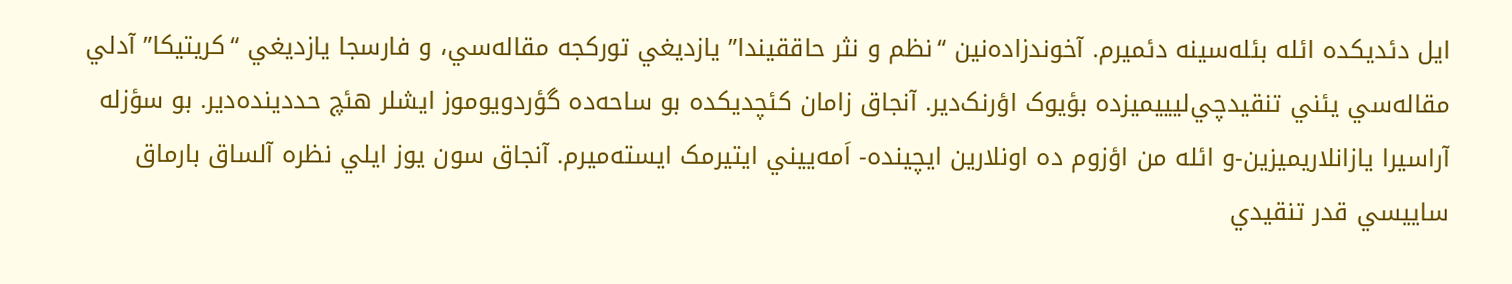ايل دئديکده ائله ‌بئله‌سينه دئميرم. آخوندزاده‌نين “نظم و نثر حاققيندا” يازديغي تورکجه مقاله‌سي، و فارسجا يازديغي “کريتيکا” آدلي مقاله‌سي يئني تنقيدچي‌ليييميزده بؤيوک اؤرنک‌دير. آنجاق زامان کئچديکده بو ساحه‌ده گؤردويوموز ايشلر هئچ حددينده‌دير. بو سؤزله آراسيرا يازانلاريميزين-و ائله من اؤزوم ده اونلارين ايچينده- اَمه‌ييني ايتيرمک ايسته‌ميرم. آنجاق سون يوز ايلي نظره آلساق بارماق ساييسي قدر تنقيدي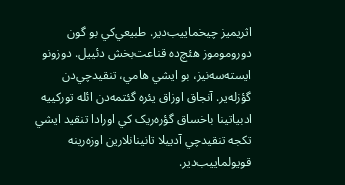اثريميز چيخماييب‌دير. طبيعي‌کي بو گون دوروموموز هئچ‌ده قناعت‌بخش دئييل. دوزونو ايسته‌سه‌نيز، بو ايشي هامي، تنقيد‌چي‌دن گؤزله‌ير. آنجاق اوزاق يئره گئتمه‌دن ائله تورکييه ادبياتينا باخساق گؤره‌ريک کي اورادا تنقيد ايشي تکجه تنقيد‌چي آدييلا تانينانلارين اوزه‌رينه قويولماييب‌دير.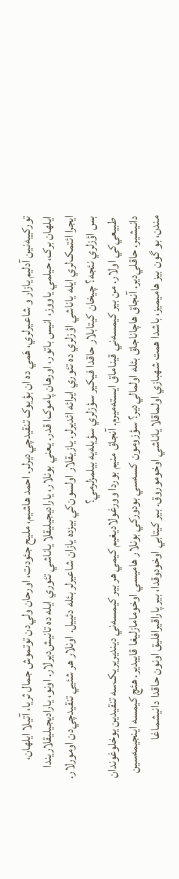تورکييه‌نين آدليم يازار و شاعيرلري، هَمي ده ان بؤيوک تنقيد‌چي‌دير‌لر. احمد هاشيم، مليح جئودت، اورحان ولي‌دن توتموش جمال ثريا، آتيلا ايلهان، ايلهان برک، حيلمي ياووز، انيس باتور، اورهان پاموک‌ا قدر. يعني بونلار، ياراديجيليقلا ياناشي تئوري ‌ايله‌ ده تانيش‌ديرلار. اونو، ياراديجيليقلاريندا ايجرا ائتمک‌لري ايله ياناشي اؤزلري‌ ده تئوري ايرائه ائديرلر. يازيقلار اولسون‌کي بيزده يازان شاعير‌لر بئله دئييل. اونلار هر شئيي تنقيد‌چي‌دن اومورلار. بس اؤزلري نئجه؟ چيخان کيتابلار حاقدا فيکير سؤزلري سؤيله‌يه بيلمزلرمي؟
 طبيعي‌کي اولار. من بير کيمسه‌ني قيناماق ايسته‌ميرم. آنجاق منيم بوردا وورغولاديغيم کيمي هر بير کيمسه‌ني دينديريريک‌سه تنقيدين يوخلوغوندان دانيشير. حاقلي‌دير. آنجاق هاچاناجاق بئله اولمالي‌دير؟ سؤزومون کسه‌سي بودورکي بونلار هاميسي اوخومامازليغا قاييدير. هئچ کيمسه اينجيمه‌سين مندن، بو گون بيز هاميميز، باشدا همت شهبازي اولماقلا ياناشي اوخوموروق. بير کيتابي اوخودوقدا، بير پاراقيرافليق اونون حاقدا دانيشماغا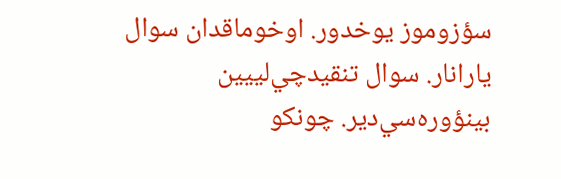سؤزوموز يوخدور. اوخوماقدان سوال يارانار. سوال تنقيدچي‌لييين بينؤوره‌سي‌دير. چونکو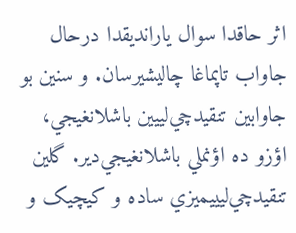اثر حاقدا سوال يارانديقدا درحال جاواب تاپماغا چاليشيرسان. و سنين بو جاوابين تنقيدچي‌لييين باشلانغيجي، اؤزو ده اؤنملي باشلانغيجي‌دير. گلين تنقيدچي‌ليييميزي ساده و کيچيک و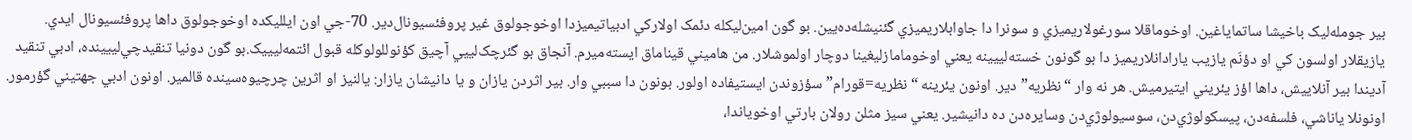بير جومله‌ليک باخيشا ساتماياغين. اوخوماقلا سورغولاريميزي و سونرا دا جاوابلاريميزي گئنيشله‌ده‌يين. بو گون امين‌ليکله دئمک اولارکي ادبياتيميزدا اوخوجولوق غير پروفئسيونال‌دير. 70-جي اون ايلليکده اوخوجولوق داها پروفئسيونال ايدي. يازيقلار اولسون کي او دؤنَم يازيب يارادانلاريميز دا بو گونون خسته‌لييينه يعني اوخومامازليغينا دوچار اولموشلار. من هاميني قيناماق ايسته‌ميرم. آنجاق بو گئرچک‌لييي آچيق کؤنوللولوکله قبول ائتمه‌ليييک.بو گون دونيا تنقيد‌چي‌لييينده، ادبي تنقيد آديندا بير آنلاييش، داها اؤز يئريني ايتيرميش. هر نه وار “نظريه”دير. اونون يئرينه “نظريه=قورام” سؤزوندن ايستيفاده اولور. بونون دا سببي وار. بير اثردن يازان و يا دانيشان يازار: يالنيز او اثرين چرچيوه‌سينده قالمير. اونون ادبي جهتيني گؤرمور. اونونلا ياناشي، فلسفه‌دن، پيسکولوژي‌دن، سوسيولوژي‌دن وسايره‌دن‌ ده دانيشير. يعني سيز مثلن رولان بارتي اوخوياندا،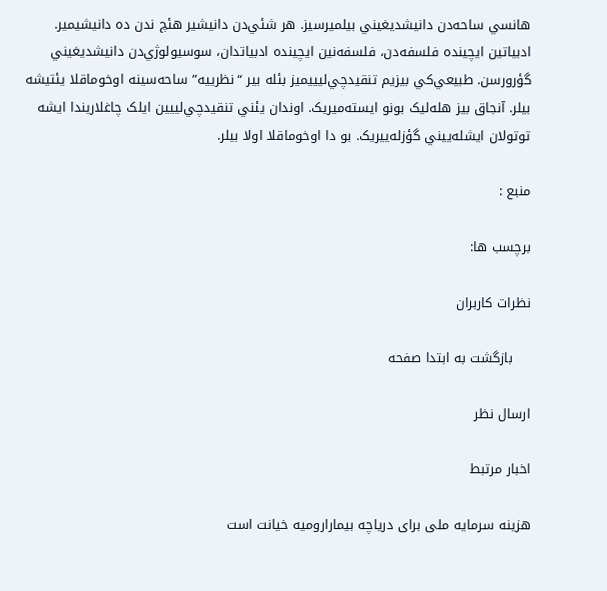هانسي ساحه‌دن دانيشديغيني بيلميرسيز. هر شئي‌دن دانيشير هئچ ندن‌ ده دانيشيمير.
ادبياتين ايچينده فلسفه‌دن، فلسفه‌نين ايچينده ادبياتدان، سوسيولوژي‌دن دانيشديغيني گؤرورسن. طبيعي‌کي بيزيم تنقيدچي‌ليييميز بئله بير “نظرييه” ساحه‌سينه اوخوماقلا يئتيشه بيلر. آنجاق بيز هله‌ليک بونو ايسته‌ميريک. اوندان يئني تنقيدچي‌لييين ايلک چاغلاريندا ايشه توتولان ايشله‌ييني گؤزله‌ييريک. بو دا اوخوماقلا اولا بيلر.

منبع :

برچسب ها:

نظرات کاربران

    بازگشت به ابتدا صفحه

ارسال نظر

اخبار مرتبط

هزینه سرمایه ملی برای دریاچه ‌بیمارارومیه خیانت است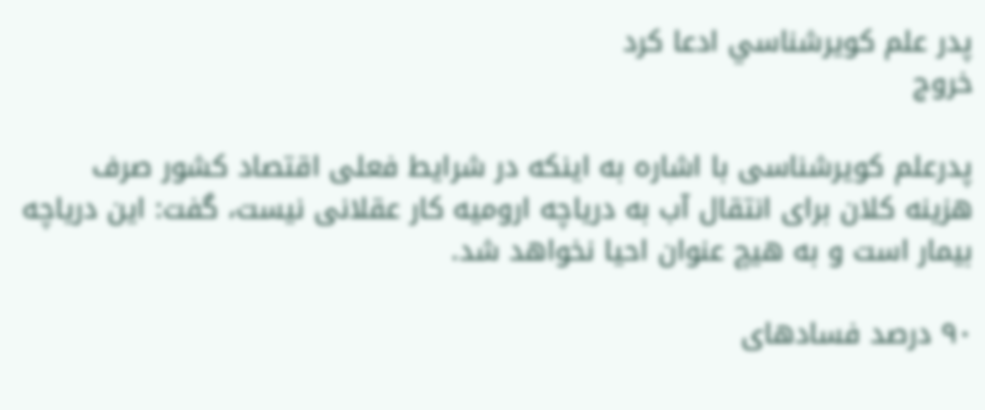پدر علم کويرشناسي ادعا كرد
خروج

پدرعلم کویرشناسی با اشاره به اینکه در شرایط فعلی اقتصاد کشور صرف هزینه کلان برای انتقال آب به دریاچه ارومیه کار عقلانی نیست، گفت: این دریاچه بیمار است و به هیچ عنوان احیا نخواهد شد.

۹۰ درصد فسادهای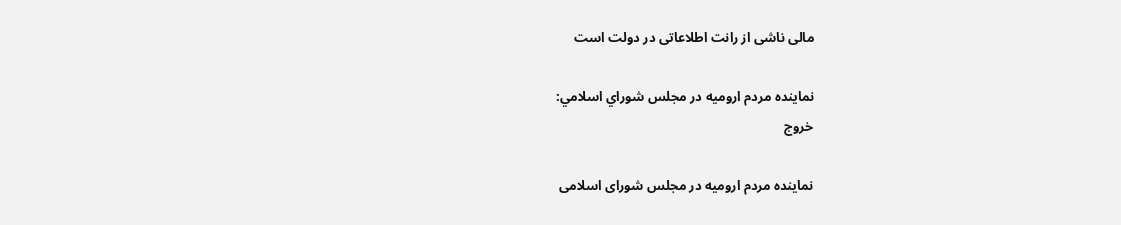مالی ناشی از رانت اطلاعاتی در دولت است

نماينده مردم اروميه در مجلس شوراي اسلامي:
خروج

نماینده مردم ارومیه در مجلس شورای اسلامی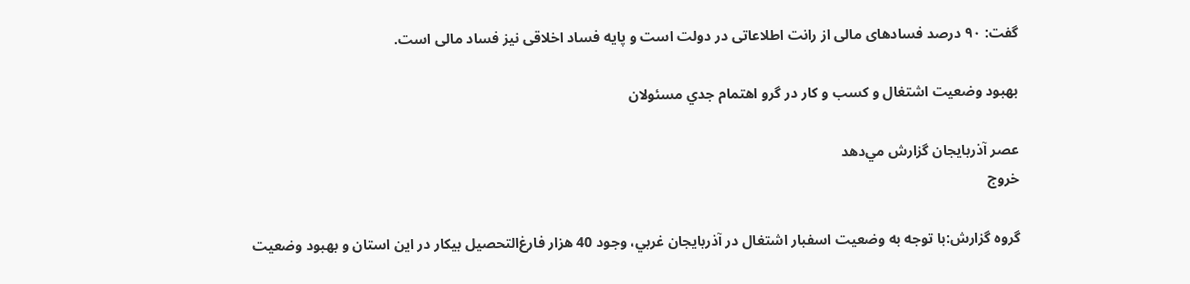گفت: ۹۰ درصد فسادهای مالی از رانت اطلاعاتی در دولت است و پایه فساد اخلاقی نیز فساد مالی است.

بهبود وضعيت اشتغال و کسب و کار در گرو اهتمام جدي مسئولان

عصر آذربایجان گزارش مي‌دهد
خروج

گروه گزارش:با توجه به وضعيت اسفبار اشتغال در آذربايجان غربي، وجود 40 هزار فارغ‌التحصيل بيکار در اين استان و بهبود وضعيت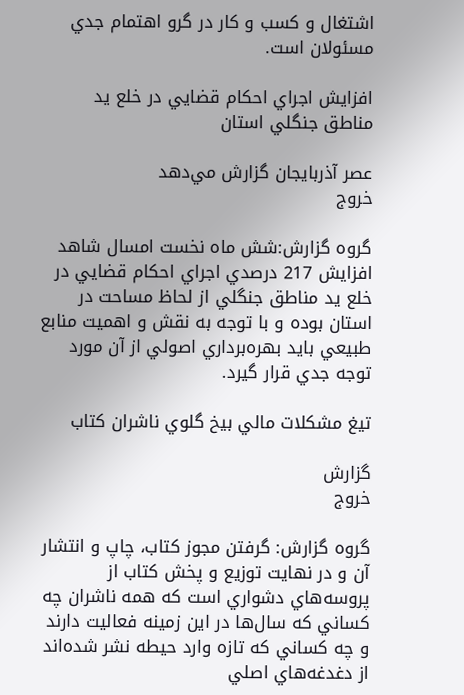اشتغال و کسب و کار در گرو اهتمام جدي مسئولان است.

افزايش اجراي احکام قضايي در خلع يد مناطق جنگلي استان

عصر آذربایجان گزارش مي‌دهد
خروج

گروه گزارش:شش ماه نخست امسال شاهد افزايش 217 درصدي اجراي احکام قضايي در خلع يد مناطق جنگلي از لحاظ مساحت در استان بوده و با توجه به نقش و اهميت منابع طبيعي بايد بهره‌برداري اصولي از آن مورد توجه جدي قرار گيرد.

تيغ مشکلات مالي بيخ‌ گلوي ناشران کتاب

گزارش
خروج

گروه گزارش: گرفتن مجوز کتاب، چاپ و انتشار آن و در ‌‌نهايت توزيع و پخش کتاب از پروسه‌هاي دشواري است که همه ناشران چه کساني که سال‌ها در اين زمينه فعاليت دارند و چه کساني که تازه وارد حيطه نشر شده‌اند از دغدغه‌هاي اصلي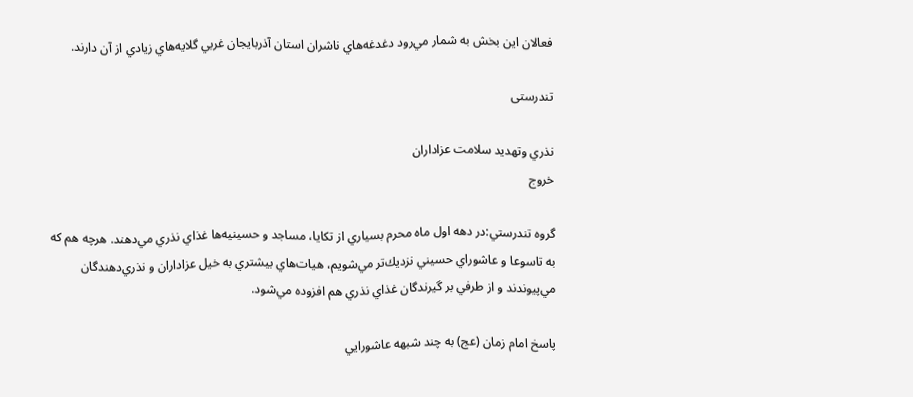فعالان اين بخش به شمار مي‌رود دغدغه‌هاي ناشران استان آذربايجان غربي گلايه‌هاي زيادي از آن دارند.

تندرستی

نذري وتهديد سلامت عزاداران
خروج

گروه تندرستي:در دهه اول ماه محرم بسياري از تكايا، مساجد و حسينيه‌ها غذاي نذري مي‌دهند. هرچه هم كه به تاسوعا و عاشوراي حسيني نزديك‌تر مي‌شويم، هيات‌هاي بيشتري به خيل عزاداران و نذري‌دهندگان مي‌پيوندند و از طرفي بر گيرندگان غذاي نذري هم افزوده مي‌شود.

پاسخ امام زمان (عج) به چند شبهه عاشورايي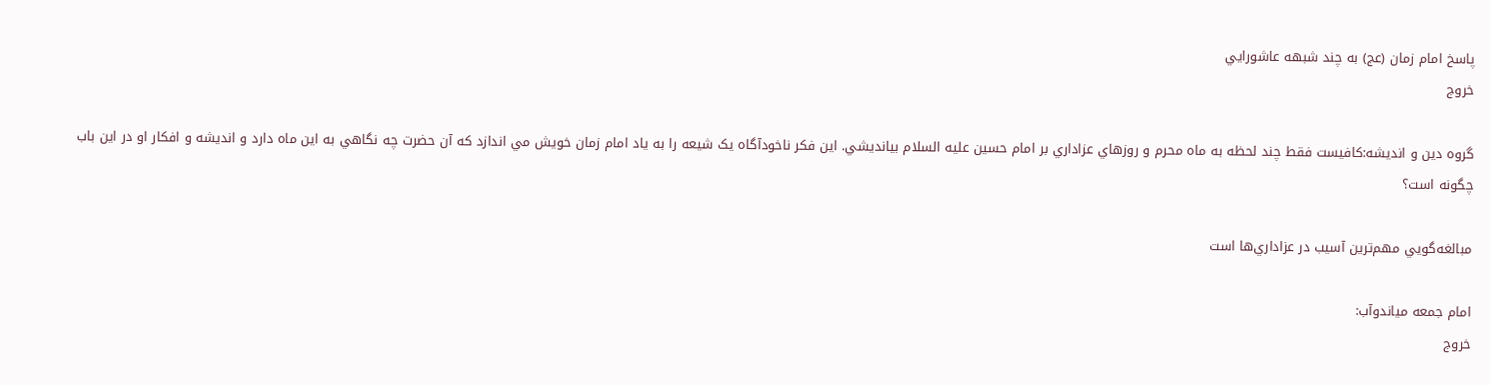پاسخ امام زمان (عج) به چند شبهه عاشورايي
خروج

گروه دين و انديشه:کافيست فقط چند لحظه به ماه محرم و روزهاي عزاداري بر امام حسين عليه السلام بيانديشي. اين فکر ناخودآگاه يک شيعه را به ياد امام زمان خويش مي اندازد که آن حضرت چه نگاهي به اين ماه دارد و انديشه و افکار او در اين باب چگونه است؟

مبالغه‌گويي مهم‌ترين آسيب در عزاداري‌ها است

امام جمعه مياندوآب:
خروج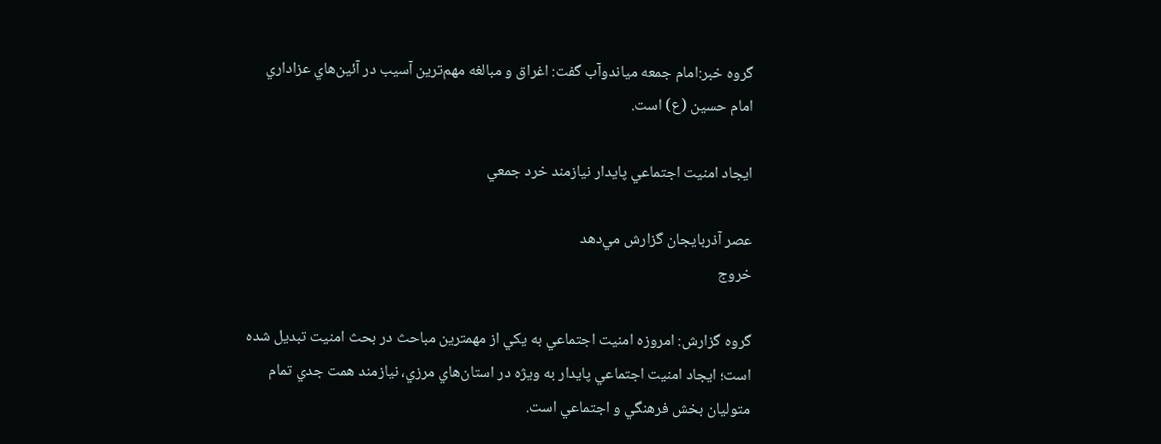گروه خبر:امام جمعه مياندوآب گفت: اغراق و مبالغه مهم‌ترين آسيب در آئين‌‌هاي عزاداري امام حسين (ع) است.

ايجاد امنيت اجتماعي پايدار نيازمند خرد جمعي

عصر آذربايجان گزارش مي‌دهد
خروج

گروه گزارش: امروزه امنيت اجتماعي به يکي از مهمترين مباحث در بحث امنيت تبديل شده است؛ ايجاد امنيت اجتماعي پايدار به ويژه در استان‌هاي مرزي، نيازمند همت جدي تمام متوليان بخش فرهنگي و اجتماعي است.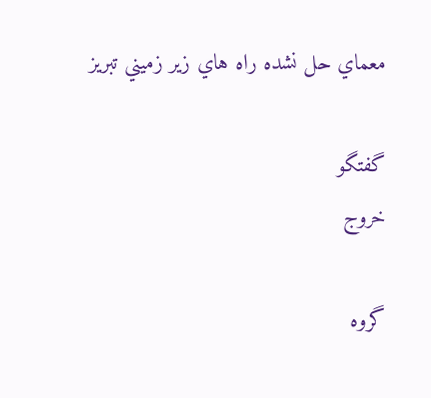معماي حل نشده راه هاي زير زميني تبريز

گفتگو
خروج

گروه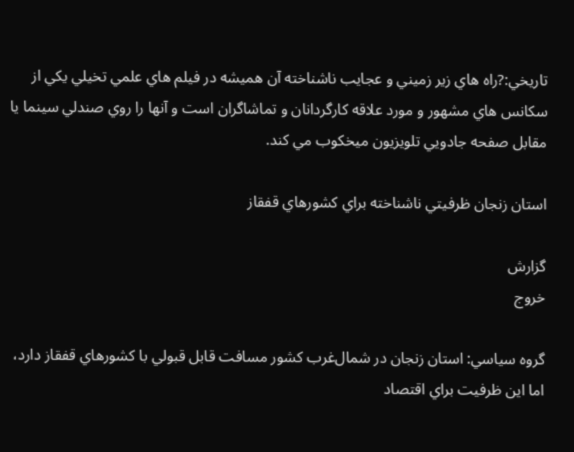تاريخي:?راه هاي زير زميني و عجايب ناشناخته آن هميشه در فيلم هاي علمي تخيلي يکي از سکانس هاي مشهور و مورد علاقه کارگردانان و تماشاگران است و آنها را روي صندلي سينما يا مقابل صفحه جادويي تلويزيون ميخکوب مي کند.

استان زنجان ظرفيتي ناشناخته براي کشورهاي قفقاز

گزارش
خروج

گروه سياسي: استان زنجان در شمال‌غرب کشور مسافت قابل قبولي با کشورهاي قفقاز دارد، اما اين ظرفيت براي اقتصاد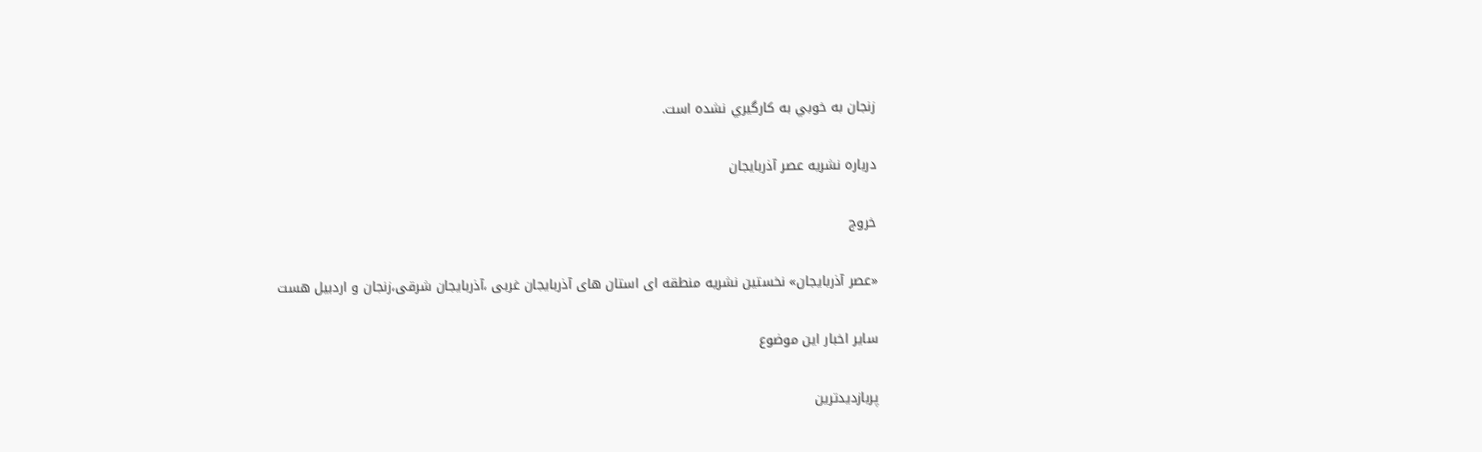زنجان به خوبي به کارگيري نشده است.

درباره نشریه عصر آذربایجان

خروج

«عصر آذربایجان» نخستین نشریه منطقه ای استان های آذربایجان غربی ،آذربایجان شرقی،زنجان و اردبیل هست

سایر اخبار این موضوع

پربازدیدترین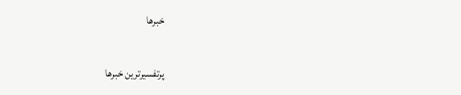خبرها

پرتفسیرترین خبرها